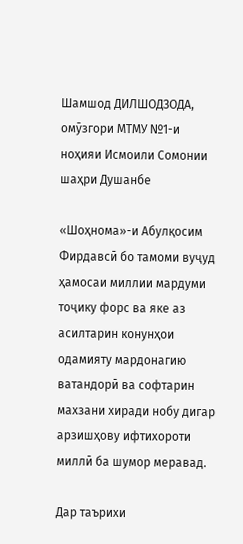Шамшод ДИЛШОДЗОДА,
омӯзгори МТМУ №1-и
ноҳияи Исмоили Сомонии шаҳри Душанбе

«Шоҳнома»-и Абулқосим Фирдавсӣ бо тамоми вуҷуд ҳамосаи миллии мардуми тоҷику форс ва яке аз асилтарин конунҳои одамияту мардонагию ватандорӣ ва софтарин махзани хиради нобу дигар арзишҳову ифтихороти миллӣ ба шумор меравад.

Дар таърихи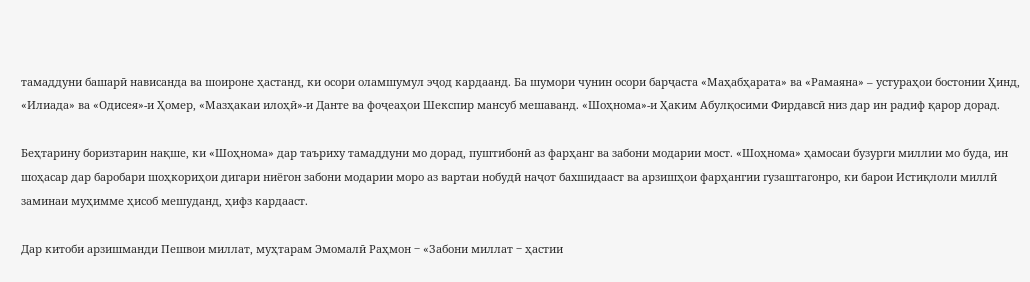тамаддуни башарӣ нависанда ва шоироне ҳастанд, ки осори оламшумул эҷод кардаанд. Ба шумори чунин осори барҷаста «Маҳабҳарата» ва «Рамаяна» – устураҳои бостонии Ҳинд, «Илиада» ва «Одисея»-и Ҳомер, «Мазҳакаи илоҳӣ»-и Данте ва фоҷеаҳои Шекспир мансуб мешаванд. «Шоҳнома»-и Ҳаким Абулқосими Фирдавсӣ низ дар ин радиф қарор дорад.

Беҳтарину боризтарин нақше, ки «Шоҳнома» дар таъриху тамаддуни мо дорад, пуштибонӣ аз фарҳанг ва забони модарии мост. «Шоҳнома» ҳамосаи бузурги миллии мо буда, ин шоҳасар дар баробари шоҳкориҳои дигари ниёгон забони модарии моро аз вартаи нобудӣ наҷот бахшидааст ва арзишҳои фарҳангии гузаштагонро, ки барои Истиқлоли миллӣ заминаи муҳимме ҳисоб мешуданд, ҳифз кардааст.

Дар китоби арзишманди Пешвои миллат, муҳтарам Эмомалӣ Раҳмон ‒ «Забони миллат ‒ ҳастии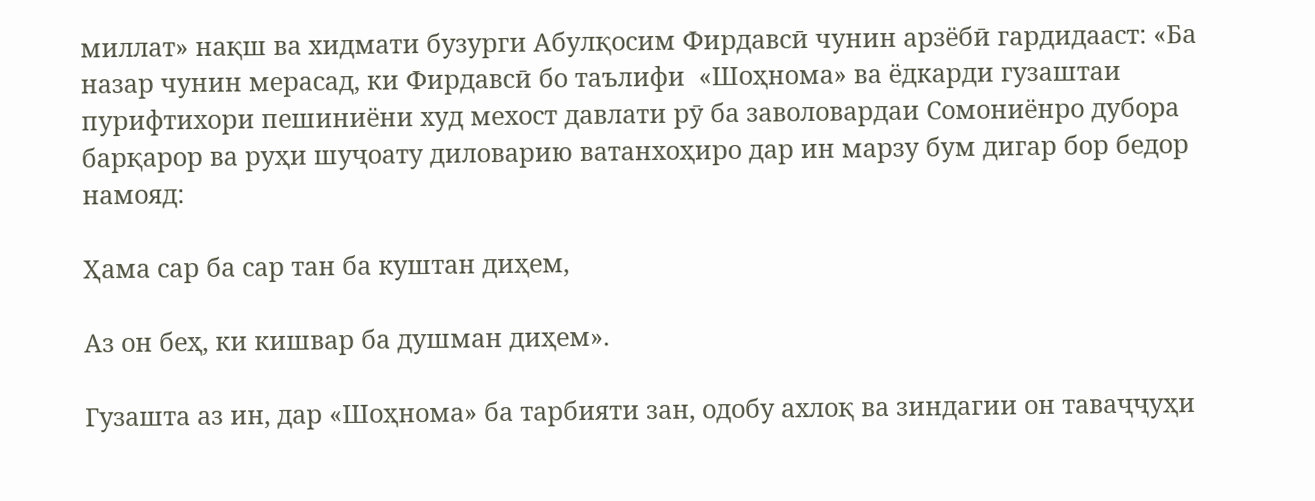миллат» нақш ва хидмати бузурги Абулқосим Фирдавсӣ чунин арзёбӣ гардидааст: «Ба назар чунин мерасад, ки Фирдавсӣ бо таълифи  «Шоҳнома» ва ёдкарди гузаштаи пурифтихори пешиниёни худ мехост давлати рӯ ба заволовардаи Сомониёнро дубора барқарор ва руҳи шуҷоату диловарию ватанхоҳиро дар ин марзу бум дигар бор бедор намояд:

Ҳама сар ба сар тан ба куштан диҳем,

Аз он беҳ, ки кишвар ба душман диҳем».

Гузашта аз ин, дар «Шоҳнома» ба тарбияти зан, одобу ахлоқ ва зиндагии он таваҷҷуҳи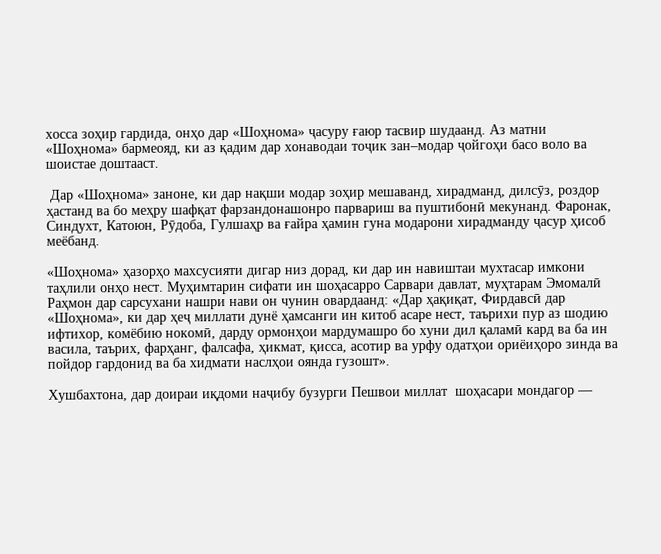хосса зоҳир гардида, онҳо дар «Шоҳнома» ҷасуру ғаюр тасвир шудаанд. Аз матни «Шоҳнома» бармеояд, ки аз қадим дар хонаводаи тоҷик зан–модар ҷойгоҳи басо воло ва шоистае доштааст.

 Дар «Шоҳнома» заноне, ки дар нақши модар зоҳир мешаванд, хирадманд, дилсӯз, роздор ҳастанд ва бо меҳру шафқат фарзандонашонро парвариш ва пуштибонӣ мекунанд. Фаронак, Синдухт, Катоюн, Рӯдоба, Гулшаҳр ва ғайра ҳамин гуна модарони хирадманду ҷасур ҳисоб меёбанд.

«Шоҳнома» ҳазорҳо махсусияти дигар низ дорад, ки дар ин навиштаи мухтасар имкони таҳлили онҳо нест. Муҳимтарин сифати ин шоҳасарро Сарвари давлат, муҳтарам Эмомалӣ Раҳмон дар сарсухани нашри нави он чунин овардаанд: «Дар ҳақиқат, Фирдавсӣ дар «Шоҳнома», ки дар ҳеҷ миллати дунё ҳамсанги ин китоб асаре нест, таърихи пур аз шодию ифтихор, комёбию нокомӣ, дарду ормонҳои мардумашро бо хуни дил қаламӣ кард ва ба ин васила, таърих, фарҳанг, фалсафа, ҳикмат, қисса, асотир ва урфу одатҳои ориёиҳоро зинда ва пойдор гардонид ва ба хидмати наслҳои оянда гузошт».

Хушбахтона, дар доираи иқдоми наҷибу бузурги Пешвои миллат  шоҳасари мондагор —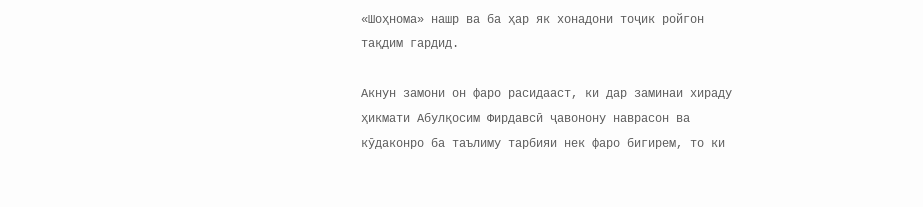«Шоҳнома» нашр ва ба ҳар як хонадони тоҷик ройгон тақдим гардид.

Акнун замони он фаро расидааст, ки дар заминаи хираду ҳикмати Абулқосим Фирдавсӣ ҷавонону наврасон ва кӯдаконро ба таълиму тарбияи нек фаро бигирем, то ки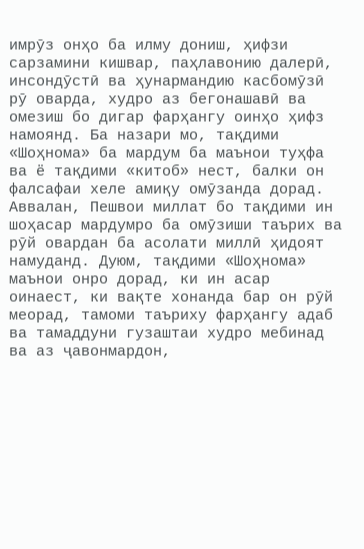имрӯз онҳо ба илму дониш, ҳифзи сарзамини кишвар, паҳлавонию далерӣ, инсондӯстӣ ва ҳунармандию касбомӯзӣ рӯ оварда, худро аз бегонашавӣ ва омезиш бо дигар фарҳангу оинҳо ҳифз намоянд. Ба назари мо, тақдими «Шоҳнома» ба мардум ба маънои туҳфа ва ё тақдими «китоб» нест, балки он фалсафаи хеле амиқу омӯзанда дорад. Аввалан, Пешвои миллат бо тақдими ин шоҳасар мардумро ба омӯзиши таърих ва рӯй овардан ба асолати миллӣ ҳидоят намуданд. Дуюм, тақдими «Шоҳнома» маънои онро дорад, ки ин асар оинаест, ки вақте хонанда бар он рӯй меорад, тамоми таъриху фарҳангу адаб ва тамаддуни гузаштаи худро мебинад ва аз ҷавонмардон,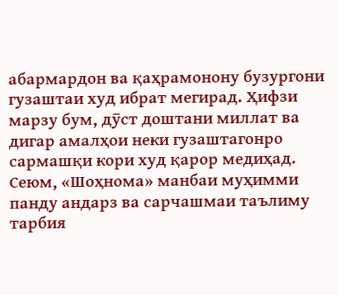абармардон ва қаҳрамонону бузургони гузаштаи худ ибрат мегирад. Ҳифзи марзу бум, дӯст доштани миллат ва дигар амалҳои неки гузаштагонро сармашқи кори худ қарор медиҳад. Сеюм, «Шоҳнома» манбаи муҳимми панду андарз ва сарчашмаи таълиму тарбия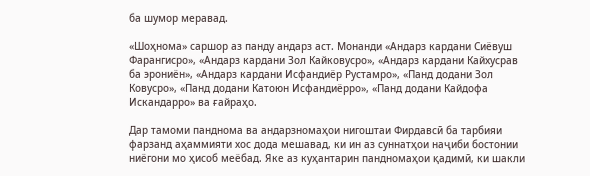ба шумор меравад.

«Шоҳнома» саршор аз панду андарз аст. Монанди «Андарз кардани Сиёвуш Фарангисро», «Андарз кардани Зол Кайковусро», «Андарз кардани Кайхусрав ба эрониён», «Андарз кардани Исфандиёр Рустамро», «Панд додани Зол Ковусро», «Панд додани Катоюн Исфандиёрро», «Панд додани Кайдофа Искандарро» ва ғайраҳо.

Дар тамоми панднома ва андарзномаҳои нигоштаи Фирдавсӣ ба тарбияи фарзанд аҳаммияти хос дода мешавад, ки ин аз суннатҳои наҷиби бостонии ниёгони мо ҳисоб меёбад. Яке аз куҳантарин пандномаҳои қадимӣ, ки шакли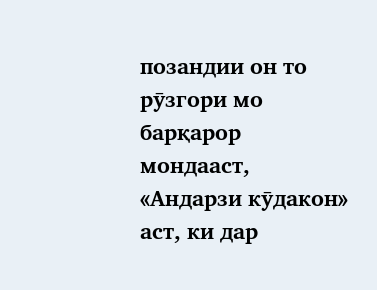позандии он то рӯзгори мо барқарор мондааст, «Андарзи кӯдакон» аст, ки дар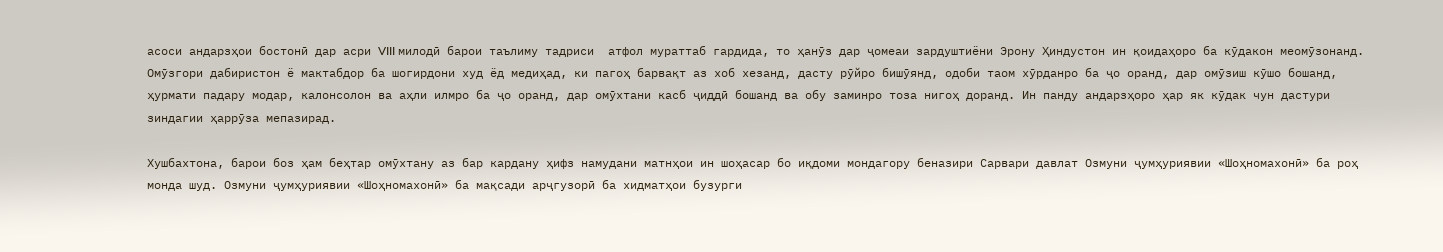асоси андарзҳои бостонӣ дар асри VIII милодӣ барои таълиму тадриси  атфол мураттаб гардида, то ҳанӯз дар ҷомеаи зардуштиёни Эрону Ҳиндустон ин қоидаҳоро ба кӯдакон меомӯзонанд. Омӯзгори дабиристон ё мактабдор ба шогирдони худ ёд медиҳад, ки пагоҳ барвақт аз хоб хезанд, дасту рӯйро бишӯянд, одоби таом хӯрданро ба ҷо оранд, дар омӯзиш кӯшо бошанд, ҳурмати падару модар, калонсолон ва аҳли илмро ба ҷо оранд, дар омӯхтани касб ҷиддӣ бошанд ва обу заминро тоза нигоҳ доранд. Ин панду андарзҳоро ҳар як кӯдак чун дастури зиндагии ҳаррӯза мепазирад.

Хушбахтона, барои боз ҳам беҳтар омӯхтану аз бар кардану ҳифз намудани матнҳои ин шоҳасар бо иқдоми мондагору беназири Сарвари давлат Озмуни ҷумҳуриявии «Шоҳномахонӣ» ба роҳ монда шуд. Озмуни ҷумҳуриявии «Шоҳномахонӣ» ба мақсади арҷгузорӣ ба хидматҳои бузурги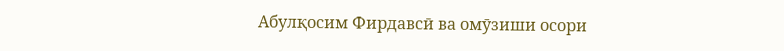Абулқосим Фирдавсӣ ва омӯзиши осори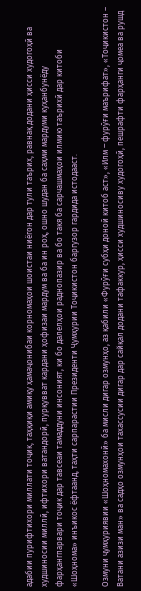адабии пурифтихори миллати тоҷик, таҳқиқи амиқу ҳамаҷонибаи корномаҳои шоистаи ниёгон дар тули таърих, равнақ додани ҳисси худогоҳӣ ва худшиносии миллӣ, ифтихори ватандорӣ, пурқувват кардани ҳофизаи мардум ва ба ин роҳ, ошно шудан ба саҳми мардуми куҳанбунёду фарҳангпарвари тоҷик дар тавсеаи тамаддуни инсоният, ки бо далелҳои раднопазир ва бо такя ба сарчашмаҳои илмию таърихӣ дар китоби «Шоҳнома» инъикос ёфтаанд, таҳти сарпарастии Президенти Ҷумҳурии Тоҷикистон баргузор гардида истодааст.

Озмуни ҷумҳуриявии «Шоҳномахонӣ» ба мисли дигар озмунҳо, аз қабили «Фурӯғи субҳи доноӣ китоб аст», «Илм ‒ фурӯғи маърифат», «Тоҷикистон – Ватани азизи ман» ва садҳо озмунҳои тахассусии дигар дар сайқал додани тафаккур, ҳисси худшиносиву худогоҳӣ, пешрафти фарҳанги ҷомеа ва рушд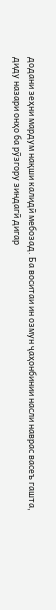додани зеҳни мардум нақши калидӣ мебозад. Ба воситаи ин озмун ҷаҳонбинии насли наврас васеъ гашта, диду назари онҳо ба рӯзгору зиндагӣ дигар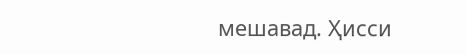мешавад. Ҳисси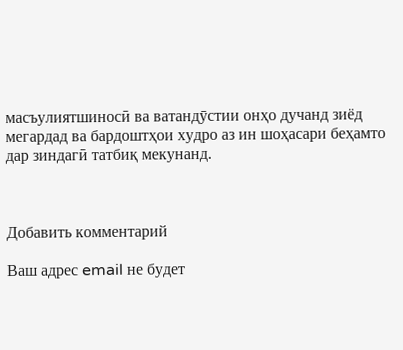масъулиятшиносӣ ва ватандӯстии онҳо дучанд зиёд мегардад ва бардоштҳои худро аз ин шоҳасари беҳамто дар зиндагӣ татбиқ мекунанд.



Добавить комментарий

Ваш адрес email не будет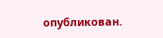опубликован.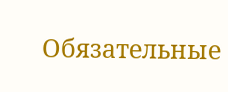Обязательные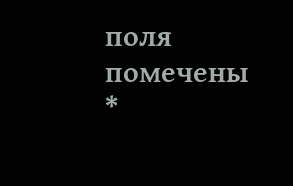поля помечены *